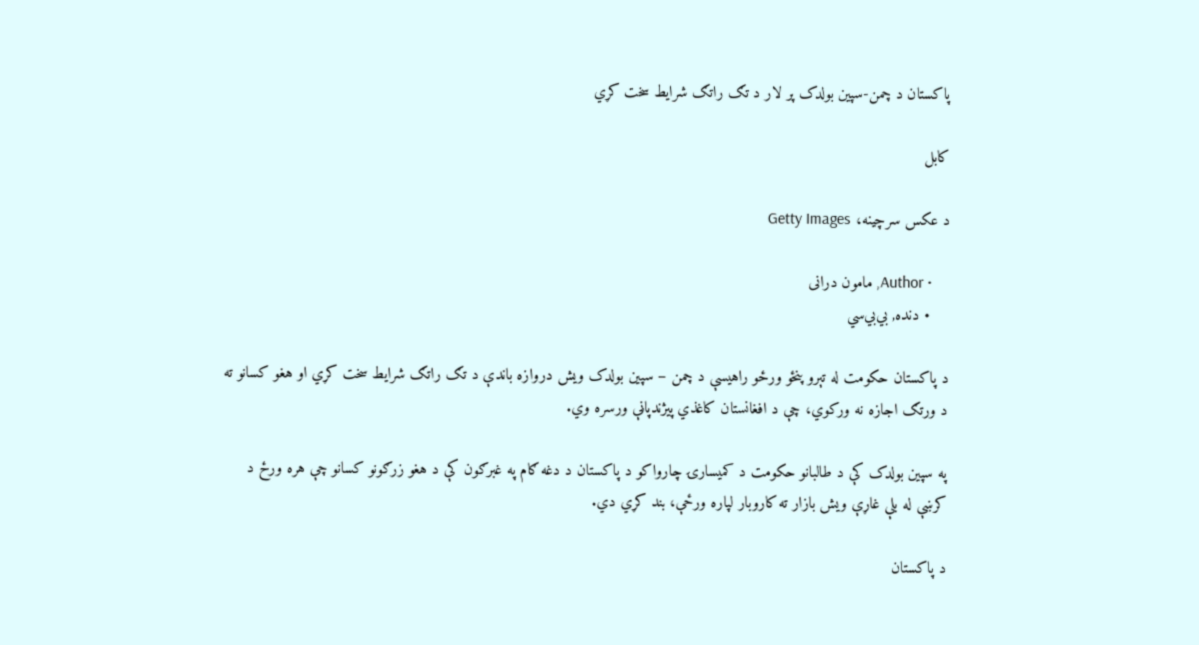پاکستان د چمن-سپین بولدک پر لار د تګ راتګ شرایط سخت کړي

کابل

د عکس سرچینه، Getty Images

    • Author, مامون درانی
    • دنده, بي‌بي‌سي

د پاکستان حکومت له تېرو پنځو ورځو راهیسې د چمن – سپین بولدک ویش دروازه باندې د تګ راتګ شرایط سخت کړي او هغو کسانو ته د ورتګ اجازه نه ورکوي، چې د افغانستان کاغذي پیژندپاڼې ورسره وي.

په سپین بولدک کې د طالبانو حکومت د کمیسارۍ چارواکو د پاکستان د دغه ګام په غبرګون کې د هغو زرګونو کسانو چې هره ورځ د کرښې له بلې غاړې ویش بازار ته کاروبار لپاره ورځې، بند کړي دي.

د پاکستان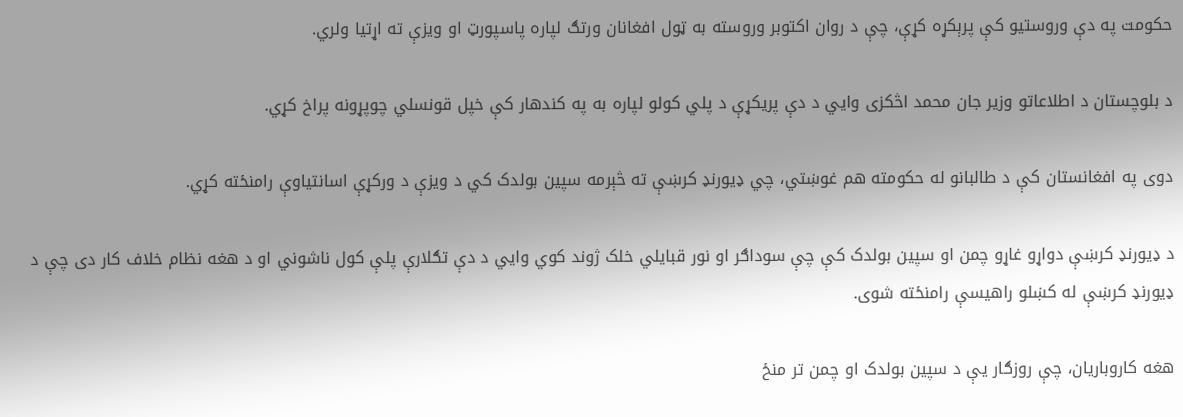حکومت په دې وروستیو کې پرېکړه کړې، چې د روان اکتوبر وروسته به ټول افغانان ورتګ لپاره پاسپورټ او ویزې ته اړتیا ولري.

د بلوچستان د اطلاعاتو وزیر جان محمد اڅکزی وايي د دې پریکړې د پلي کولو لپاره به په کندهار کې خپل قونسلي چوپړونه پراخ کړي.

دوی په افغانستان کې د طالبانو له حکومته هم غوښتي، چي ډیورنډ کرښې ته څېرمه سپین بولدک کي د ویزې د ورکړې اسانتیاوې رامنځته کړي.

د ډیورنډ کرښې دواړو غاړو چمن او سپین بولدک کې چې سوداګر او نور قبایلي خلک ژوند کوي وایي د دې تګلارې پلې کول ناشوني او د هغه نظام خلاف کار دی چې د ډیورنډ کرښې له کښلو راهیسې رامنځته شوی.

هغه کاروباریان، چې روزګار یې د سپین بولدک او چمن تر منځ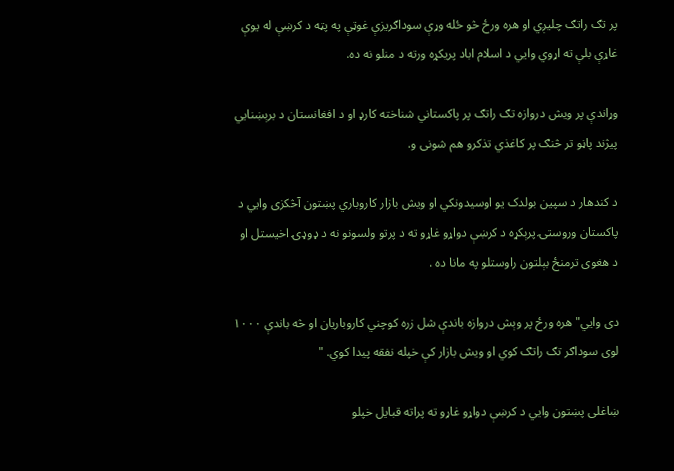پر تګ راتګ چلیږي او هره ورځ څو ځله وړې سوداګریزې غوټې په پټه د کرښې له یوې غاړې بلې ته اړوي وايي د اسلام اباد پریکړه ورته د منلو نه ده.

وړاندې پر ویش دروازه تګ راتګ پر پاکستاني شناخته کارډ او د افغانستان د برېښنایي پیژند پاڼو تر څنګ پر کاغذي تذکرو هم شونی و.

د کندهار د سپین بولدک یو اوسیدونکي او ویش بازار کاروباري پښتون آڅکزی وایي د پاکستان وروستۍ پرېکړه د کرښې دواړو غاړو ته د پرتو ولسونو نه د ډوډۍ اخیستل او د هغوی ترمنځ بېلتون راوستلو په مانا ده .

دی وايي‌"هره ورځ پر وېش دروازه باندې شل زره کوچني کاروباریان او څه باندې ۱۰۰۰ لوی سوداګر تګ راتګ کوي او ویش بازار کې خپله نفقه پیدا کوي. "

ښاغلی پښتون وایي د کرښې دواړو غاړو ته پراته قبایل خپلو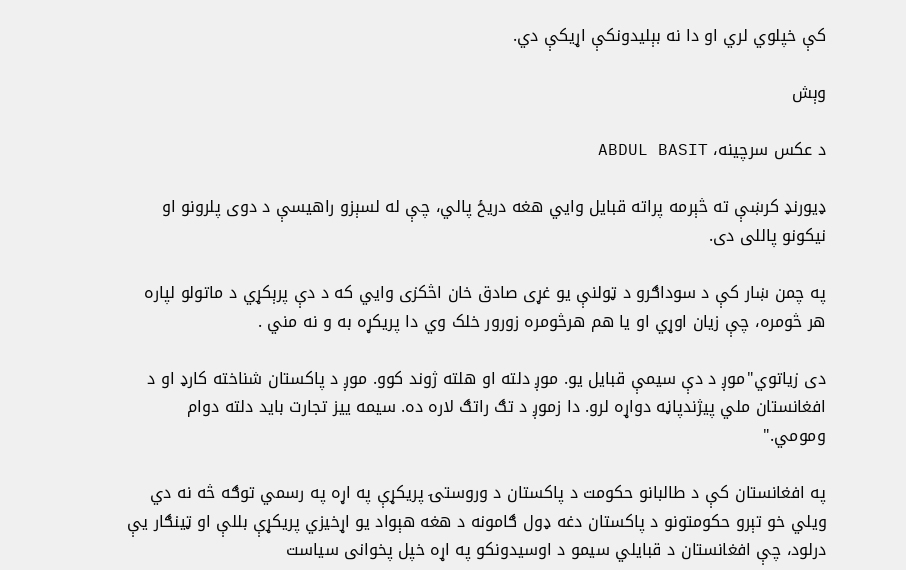کې خپلوي لري او دا نه بېلیدونکې اړیکې دي.

وېش

د عکس سرچینه، ABDUL BASIT

ډیورنډ کرښې ته څېرمه پراته قبایل وايي هغه دریځ پالي، چې له لسېزو راهیسې د دوی پلرونو او نیکونو پاللی دی.

په چمن ښار کې د سوداګرو د ټولنې یو غړی صادق خان اڅکزی وایي که د دې پرېکړي د ماتولو لپاره هر څومره، چې زیان اوړي او یا هم هرڅومره زورور خلک وي دا پریکړه به و نه مني .

دی زیاتوي‌"موږ د دې سیمې قبایل یو. موږ دلته او هلته ژوند کوو. موږ د پاکستان شناخته کارډ او د افغانستان ملي پیژندپاڼه دواړه لرو. دا زموږ د تګ راتګ لاره ده. سیمه ییز تجارت باید دلته دوام ومومي."

په افغانستان کې د طالبانو حکومت د پاکستان د وروستۍ پریکړې په اړه په رسمي توګه څه نه دي ویلي خو تېرو حکومتونو د پاکستان دغه ډول ګامونه د هغه هېواد یو اړخیزي پریکړې بللې او ټینګار يې درلود، چې افغانستان د قبایلي سیمو د اوسیدونکو په اړه خپل پخوانی سیاست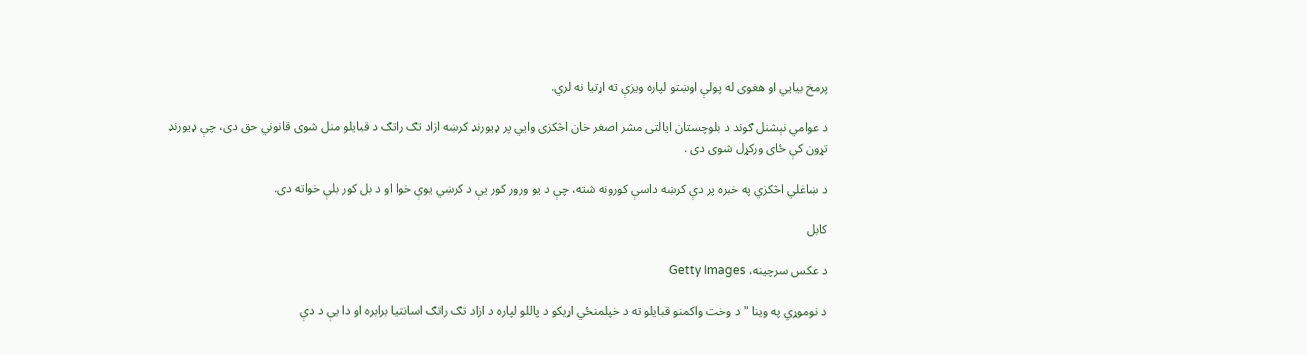پرمخ بیایي او هغوی له پولې اوښتو لپاره ویزې ته اړتیا نه لري.

د عوامي نېشنل ګوند د بلوچستان ایالتی مشر اصغر خان اڅکزی وایي پر ډیورنډ کرښه ازاد تګ راتګ د قبایلو منل شوی قانوني حق دی، چې ډیورنډ تړون کې ځای ورکړل شوی دی .

د ښاغلي اڅکزي په خبره پر دې کرښه داسې کورونه شته، چې د یو ورور کور یې د کرښي یوې خوا او د بل کور بلې خواته دی.

کابل

د عکس سرچینه، Getty Images

د نوموړي په وینا "د وخت واکمنو قبایلو ته د خپلمنځي اړیکو د پاللو لپاره د ازاد تګ راتګ اسانتیا برابره او دا یې د دې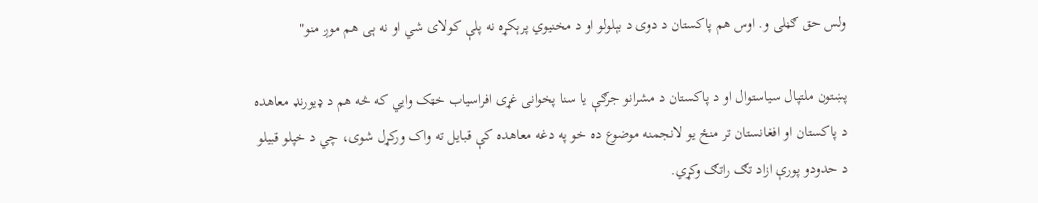ولس حق ګڼلی و. اوس هم پاکستان د دوی د بېلولو او د مخنیوي پرېکړه نه پلې کولای شي او نه ېی هم موږ منو"

پښتون ملتپال سیاستوال او د پاکستان د مشرانو جرګې یا سنا پخوانی غړی افراسیاب خټک وایي که څه هم د ډیورنډ معاهده د پاکستان او افغانستان تر منځ یو لانجمنه موضوع ده خو په دغه معاهده کې قبایل ته واک ورکړل شوی، چي د خپلو قبیلو د حدودو پورې ازاد تګ راتګ وکړي.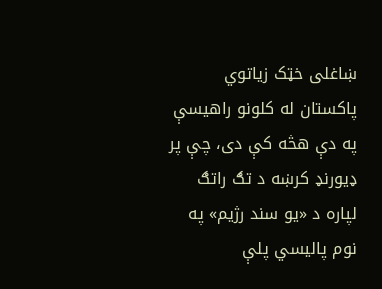ښاغلی خټک زیاتوي پاکستان له کلونو راهیسې په دې هڅه کې دی، چې پر ډیورنډ کرښه د تګ راتګ لپاره د «یو سند رژیم» په نوم پالیسي پلې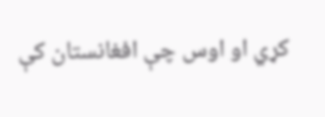کړي او اوس چې افغانستان کې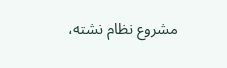مشروع نظام نشته،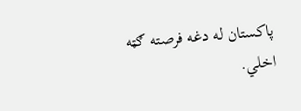پاکستان له دغه فرصته ګټه اخلي.